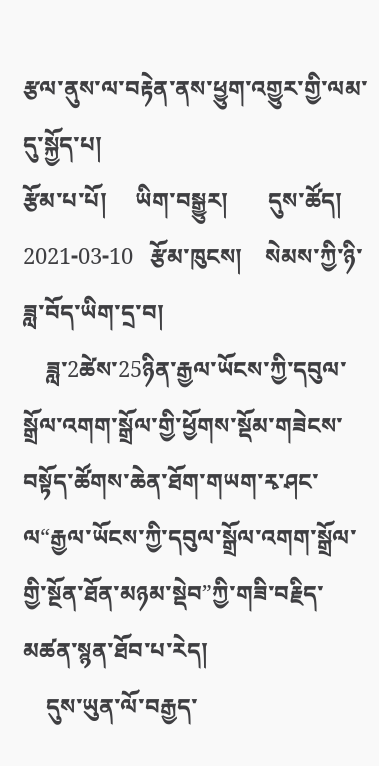རྩལ་ནུས་ལ་བརྟེན་ནས་ཕྱུག་འགྱུར་གྱི་ལམ་དུ་སྐྱོད་པ།
རྩོམ་པ་པོ།     ཡིག་བསྒྱུར།       དུས་ཚོད།   2021-03-10   རྩོམ་ཁུངས།    སེམས་ཀྱི་ཉི་ཟླ་བོད་ཡིག་དྲ་བ།
    ཟླ་2ཚེས་25ཉིན་རྒྱལ་ཡོངས་ཀྱི་དབུལ་སྒྲོལ་འགག་སྒྲོལ་གྱི་ཕྱོགས་སྡོམ་གཟེངས་བསྟོད་ཚོགས་ཆེན་ཐོག་གཡག་རྭ་ཤང་ལ“རྒྱལ་ཡོངས་ཀྱི་དབུལ་སྒྲོལ་འགག་སྒྲོལ་གྱི་སྔོན་ཐོན་མཉམ་སྡེབ”ཀྱི་གཟི་བརྗིད་མཚན་སྙན་ཐོབ་པ་རེད།
    དུས་ཡུན་ལོ་བརྒྱད་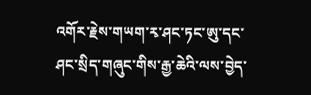འགོར་རྗེས་གཡག་རྭ་ཤང་ཏང་ཨུ་དང་ཤང་སྲིད་གཞུང་གིས་རྒྱ་ཆེའི་ལས་བྱེད་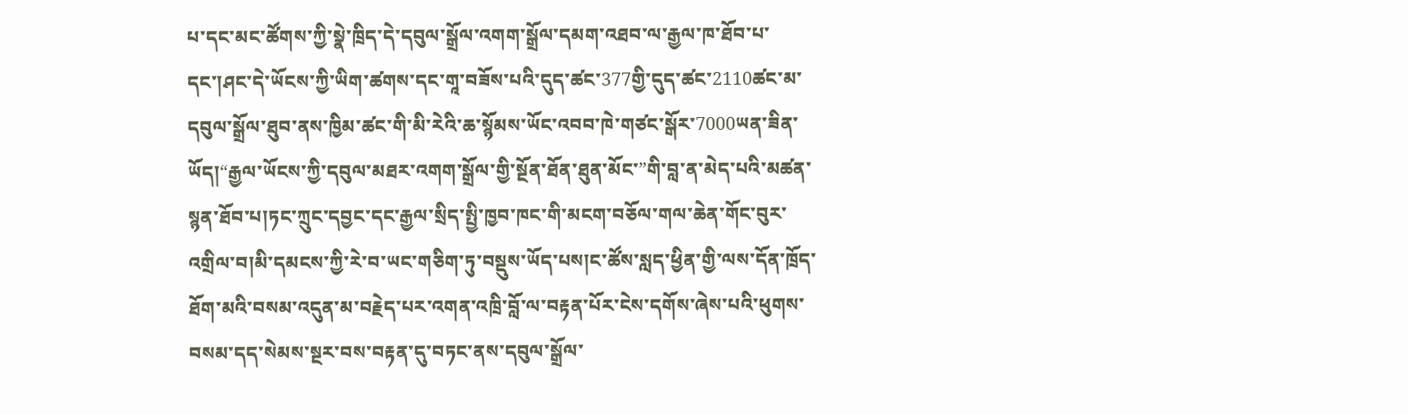པ་དང་མང་ཚོགས་ཀྱི་སྣེ་ཁྲིད་དེ་དབུལ་སྒྲོལ་འགག་སྒྲོལ་དམག་འཐབ་ལ་རྒྱལ་ཁ་ཐོབ་པ་དང་།ཤང་དེ་ཡོངས་ཀྱི་ཡིག་ཚགས་དང་གཱ་བཟོས་པའི་དུད་ཚང་377གྱི་དུད་ཚང་2110ཚང་མ་དབུལ་སྒྲོལ་ཐུབ་ནས་ཁྱིམ་ཚང་གི་མི་རེའི་ཆ་སྙོམས་ཡོང་འབབ་ཁེ་གཙང་སྒོར་7000ཡན་ཟིན་ཡོད།“རྒྱལ་ཡོངས་ཀྱི་དབུལ་མཐར་འགག་སྒྲོལ་གྱི་སྔོན་ཐོན་ཐུན་མོང་”གི་བླ་ན་མེད་པའི་མཚན་སྙན་ཐོབ་པ།ཏང་ཀྲུང་དབྱང་དང་རྒྱལ་སྲིད་སྤྱི་ཁྱབ་ཁང་གི་མངག་བཅོལ་གལ་ཆེན་གོང་བུར་འགྲིལ་བ།མི་དམངས་ཀྱི་རེ་བ་ཡང་གཅིག་ཏུ་བསྡུས་ཡོད་པས།ང་ཚོས་སླད་ཕྱིན་གྱི་ལས་དོན་ཁྲོད་ཐོག་མའི་བསམ་འདུན་མ་བརྗེད་པར་འགན་འཁྲི་བློ་ལ་བརྟན་པོར་ངེས་དགོས་ཞེས་པའི་ཕུགས་བསམ་དད་སེམས་སྔར་བས་བརྟན་དུ་བཏང་ནས་དབུལ་སྒྲོལ་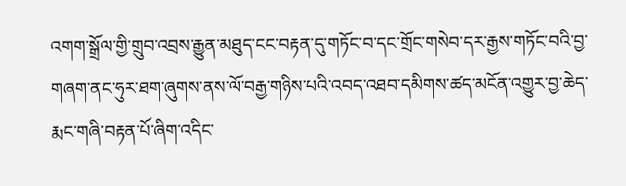འགག་སྒྲོལ་གྱི་གྲུབ་འབྲས་རྒྱུན་མཐུད་ངང་བརྟན་དུ་གཏོང་བ་དང་གྲོང་གསེབ་དར་རྒྱས་གཏོང་བའི་བྱ་གཞག་ནང་ཧུར་ཐག་ཞུགས་ནས་ལོ་བརྒྱ་གཉིས་པའི་འབད་འཐབ་དམིགས་ཚད་མངོན་འགྱུར་བྱ་ཆེད་རྨང་གཞི་བརྟན་པོ་ཞིག་འདིང་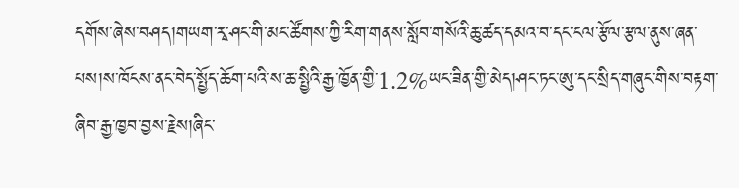དགོས་ཞེས་བཤད།གཡག་རྭ་ཤང་གི་མང་ཚོགས་ཀྱི་རིག་གནས་སློབ་གསོའི་ཆུ་ཚད་དམའ་བ་དང་ངལ་རྩོལ་རྩལ་ནུས་ཞན་པས།ས་ཁོངས་ནང་བེད་སྤྱོད་ཆོག་པའི་ས་ཆ་སྤྱིའི་རྒྱ་ཁྱོན་གྱི་1.2%ཡང་ཟིན་གྱི་མེད།ཤང་ཏང་ཨུ་དང་སྲིད་གཞུང་གིས་བརྟག་ཞིབ་རྒྱ་ཁྱབ་བྱས་རྗེས།ཞིང་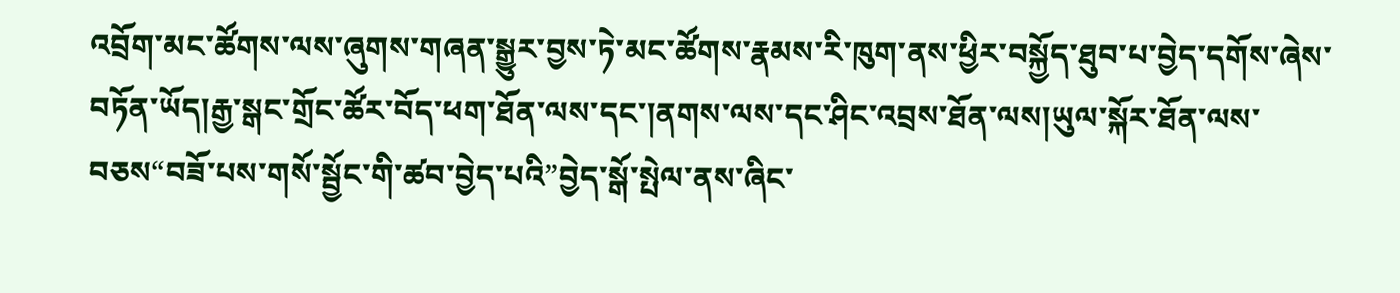འབྲོག་མང་ཚོགས་ལས་ཞུགས་གཞན་སྒྱུར་བྱས་ཏེ་མང་ཚོགས་རྣམས་རི་ཁུག་ནས་ཕྱིར་བསྐྱོད་ཐུབ་པ་བྱེད་དགོས་ཞེས་བཏོན་ཡོད།རྒྱ་སྒང་གྲོང་ཚོར་བོད་ཕག་ཐོན་ལས་དང་།ནགས་ལས་དང་ཤིང་འབྲས་ཐོན་ལས།ཡུལ་སྐོར་ཐོན་ལས་བཅས“བཟོ་པས་གསོ་སྦྱོང་གི་ཚབ་བྱེད་པའི”བྱེད་སྒོ་སྤེལ་ནས་ཞིང་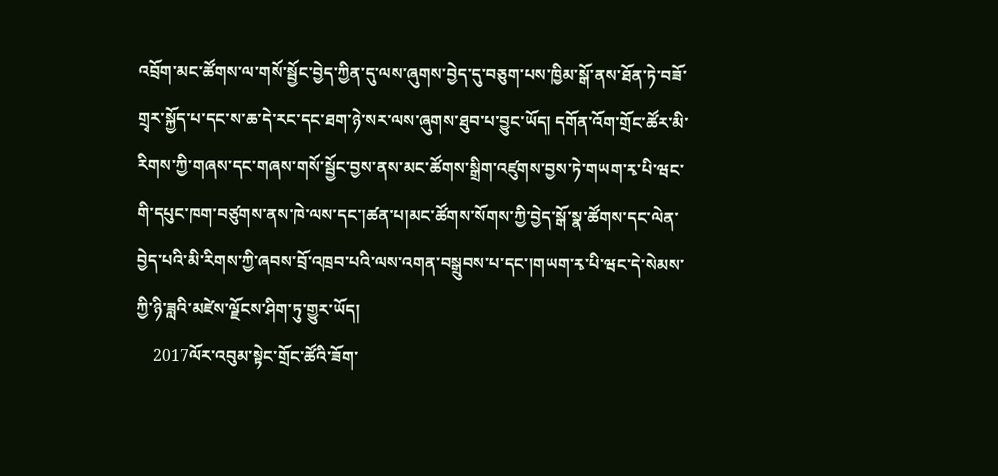འབྲོག་མང་ཚོགས་ལ་གསོ་སྦྱོང་བྱེད་ཀྱིན་དུ་ལས་ཞུགས་བྱེད་དུ་བཅུག་པས་ཁྱིམ་སྒོ་ནས་ཐོན་ཏེ་བཟོ་གྲྭར་སྐྱོད་པ་དང་ས་ཆ་དེ་རང་དང་ཐག་ཉེ་སར་ལས་ཞུགས་ཐུབ་པ་བྱུང་ཡོད། དགོན་འོག་གྲོང་ཚོར་མི་རིགས་ཀྱི་གཞས་དང་གཞས་གསོ་སྦྱོང་བྱས་ནས་མང་ཚོགས་སྒྲིག་འཛུགས་བྱས་ཏེ་གཡག་རྭ་པི་ཝང་གི་དཔུང་ཁག་བཙུགས་ནས་ཁེ་ལས་དང་།ཚན་པ།མང་ཚོགས་སོགས་ཀྱི་བྱེད་སྒོ་སྣ་ཚོགས་དང་ལེན་བྱེད་པའི་མི་རིགས་ཀྱི་ཞབས་བྲོ་འཁྲབ་པའི་ལས་འགན་བསྒྲུབས་པ་དང་།གཡག་རྭ་པི་ཝང་དེ་སེམས་ཀྱི་ཉི་ཟླའི་མཛེས་ལྗོངས་ཤིག་ཏུ་གྱུར་ཡོད།
    2017ལོར་འབུམ་སྟེང་གྲོང་ཚོའི་ཟོག་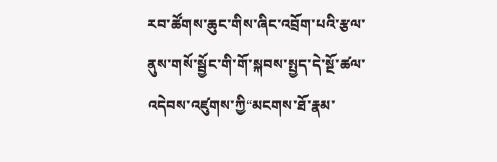རབ་ཚོགས་ཆུང་གིས་ཞིང་འབྲོག་པའི་རྩལ་ནུས་གསོ་སྦྱོང་གི་གོ་སྐབས་སྤྱད་དེ་སྔོ་ཚལ་འདེབས་འཛུགས་ཀྱི“མངགས་ཐོ་རྣམ་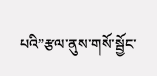པའི”རྩལ་ནུས་གསོ་སྦྱོང་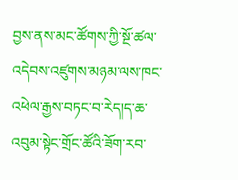བྱས་ནས་མང་ཚོགས་ཀྱི་སྔོ་ཚལ་འདེབས་འཛུགས་མཉམ་ལས་ཁང་འཕེལ་རྒྱས་བཏང་བ་རེད།ད་ཆ་འབུམ་སྟེང་གྲོང་ཚོའི་ཟོག་རབ་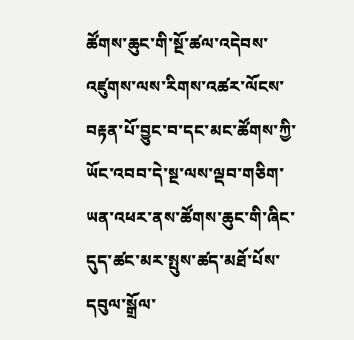ཚོགས་ཆུང་གི་སྔོ་ཚལ་འདེབས་འཛུགས་ལས་རིགས་འཚར་ལོངས་བརྟན་པོ་བྱུང་བ་དང་མང་ཚོགས་ཀྱི་ཡོང་འབབ་དེ་སྔ་ལས་ལྡབ་གཅིག་ཡན་འཕར་ནས་ཚོགས་ཆུང་གི་ཞིང་དུད་ཚང་མར་སྤུས་ཚད་མཐོ་པོས་དབུལ་སྒྲོལ་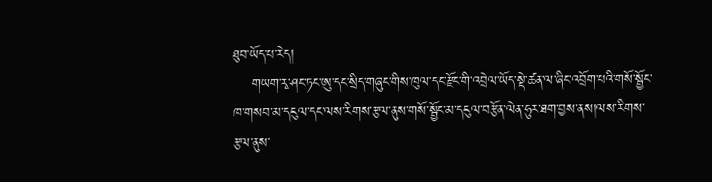ཐུབ་ཡོད་པ་རེད།
    གཡག་རྭ་ཤང་ཏང་ཨུ་དང་སྲིད་གཞུང་གིས་ཁུལ་དང་རྫོང་གི་འབྲེལ་ཡོད་སྡེ་ཚན་ལ་ཞིང་འབྲོག་པའི་གསོ་སྦྱོང་ཁ་གསབ་མ་དངུལ་དང་ལས་རིགས་རྩལ་ནུས་གསོ་སྦྱོང་མ་དངུལ་བརྩོན་ལེན་ཧུར་ཐག་བྱས་ནས།ལས་རིགས་རྩལ་ནུས་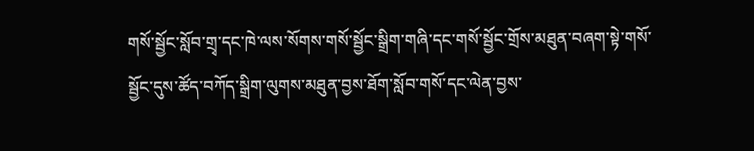གསོ་སྦྱོང་སློབ་གྲྭ་དང་ཁེ་ལས་སོགས་གསོ་སྦྱོང་སྒྲིག་གཞི་དང་གསོ་སྦྱོང་གྲོས་མཐུན་བཞག་སྟེ་གསོ་སྦྱོང་དུས་ཚོད་བཀོད་སྒྲིག་ལུགས་མཐུན་བྱས་ཐོག་སློབ་གསོ་དང་ལེན་བྱས་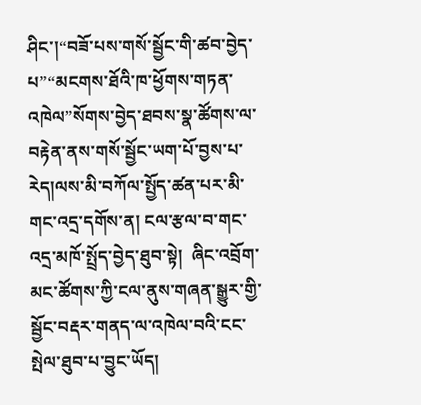ཤིང་།“བཟོ་པས་གསོ་སྦྱོང་གི་ཚབ་བྱེད་པ”“མངགས་ཐོའི་ཁ་ཕྱོགས་གཏན་འཁེལ”སོགས་བྱེད་ཐབས་སྣ་ཚོགས་ལ་བརྟེན་ནས་གསོ་སྦྱོང་ཡག་པོ་བྱས་པ་རེད།ལས་མི་བཀོལ་སྤྱོད་ཚན་པར་མི་གང་འདྲ་དགོས་ན། ངལ་རྩལ་བ་གང་འདྲ་མཁོ་སྤྲོད་བྱེད་ཐུབ་སྟེ།  ཞིང་འབྲོག་མང་ཚོགས་ཀྱི་ངལ་ནུས་གཞན་སྒྱུར་གྱི་སྦྱོང་བརྡར་གནད་ལ་འཁེལ་བའི་ངང་སྤེལ་ཐུབ་པ་བྱུང་ཡོད།